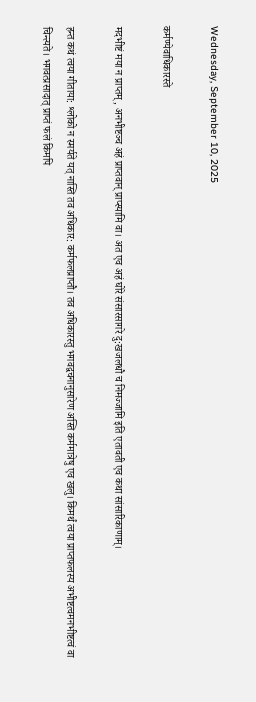Wednesday, September 10, 2025

कर्मण्येवाधिकारस्ते

मदभीष्टं मया न प्राप्तम्, अनभीष्टञ्च अहं प्राप्तवान् प्राप्स्यामि वा। अत एव अहं घोरे संसारसागरे दु:खजलधौ च निमज्जामि इति एतावती एव कथा सांसारिकाणाम्।

हन्त कथं त्वया गीताया: श्लोको न स्मर्यते यत् नास्ति तव अधिकार: कर्मफलप्राप्तौ। तव अधिकारस्तु भगवद्वचनानुसारेण अस्ति कर्ममात्रेषु एव खलु। किमर्थं त्वया प्राप्तफलस्य अभीष्टत्वमनभीष्टत्वं वा चिन्त्यते। भगवत्प्रसादात् प्राप्तं फलं किमपि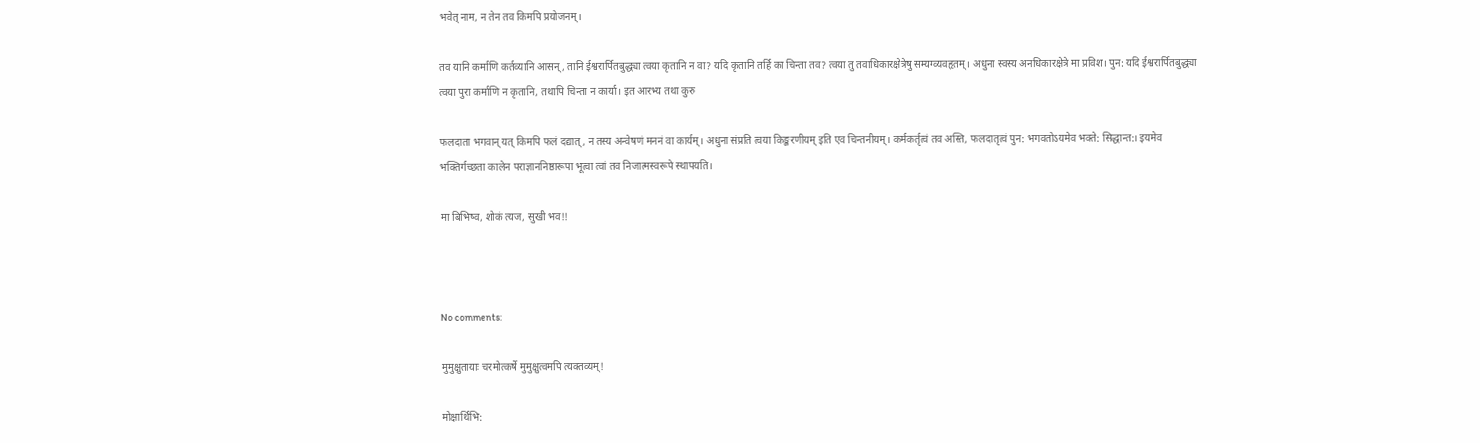भवेत् नाम, न तेन तव किमपि प्रयोजनम्।

तव यानि कर्माणि कर्तव्यानि आसन्, तानि ईश्वरार्पितबुद्ध्या त्वया कृतानि न वा? यदि कृतानि तर्हि का चिन्ता तव? त्वया तु तवाधिकारक्षेत्रेषु सम्यग्व्यवहृतम्। अधुना स्वस्य अनधिकारक्षेत्रे मा प्रविश। पुन: यदि ईश्वरार्पितबुद्ध्या त्वया पुरा कर्माणि न कृतानि, तथापि चिन्ता न कार्या। इत आरभ्य तथा कुरु

फलदाता भगवान् यत् किमपि फलं दद्यात्, न तस्य अन्वेषणं मननं वा कार्यम्। अधुना संप्रति त्वया किङ्करणीयम् इति एव चिन्तनीयम्। कर्मकर्तृत्वं तव अस्ति, फलदातृत्वं पुन: भगवतोऽयमेव भक्ते: सिद्धान्त:। इयमेव भक्तिर्गच्छता कालेन पराज्ञाननिष्ठारूपा भूत्वा त्वां तव निजात्मस्वरूपे स्थापयति।

मा बिभिष्व, शोकं त्यज, सुखी भव!!



No comments:

मुमुक्षुतायाः चरमोत्कर्षे मुमुक्षुत्वमपि त्यक्तव्यम्!

मोक्षार्थिभि: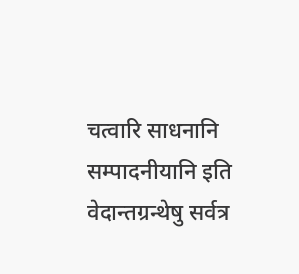चत्वारि साधनानि सम्पादनीयानि इति वेदान्तग्रन्थेषु सर्वत्र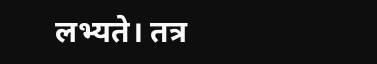लभ्यते। तत्र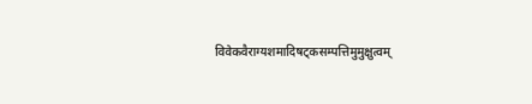विवेकवैराग्यशमादिषट्कसम्पत्तिमुमुक्षुत्वम्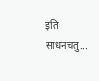इति साधनचतु...